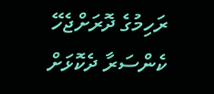ރަހިމުގެ ދޮރަށްޖެހޭ ކެންސަރާ ދެކޮޅަށް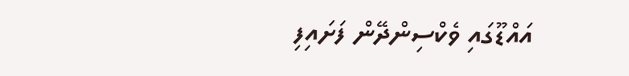އައްޑޫގައި ވެކްސިންދޭން ފަށައިފި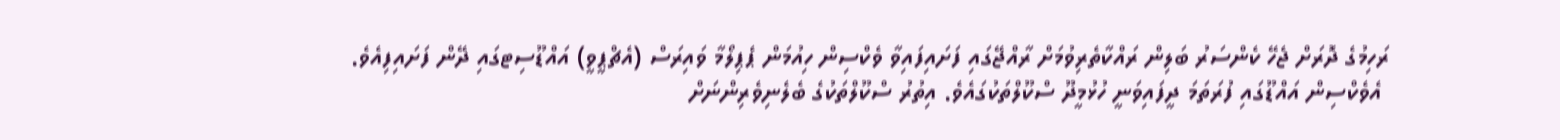ރަހިމުގެ ދޮރަށް ޖެހޭ ކެންސަރު ބަލިން ރައްކާތެރިވުމަށް ރާއްޖޭގައި ފަށައިފައިވާ ވެކްސިން ހިއުމަން ޕެޕިލޯމާ ވައިރަސް (އެޗްޕީވީ) އައްޑޫސިޓގައި ދޭން ފަށައިފިއެވެ.
 އެވެކްސިން އައްޑޫގައި ފުރަތަމަ ދީފައިވަނީ ހުޅުމީދޫ ސްކޫލްތަކުގައެވެ. އިތުރު ސްކޫލްތަކުގެ ބެލެނިވެރިންނަށް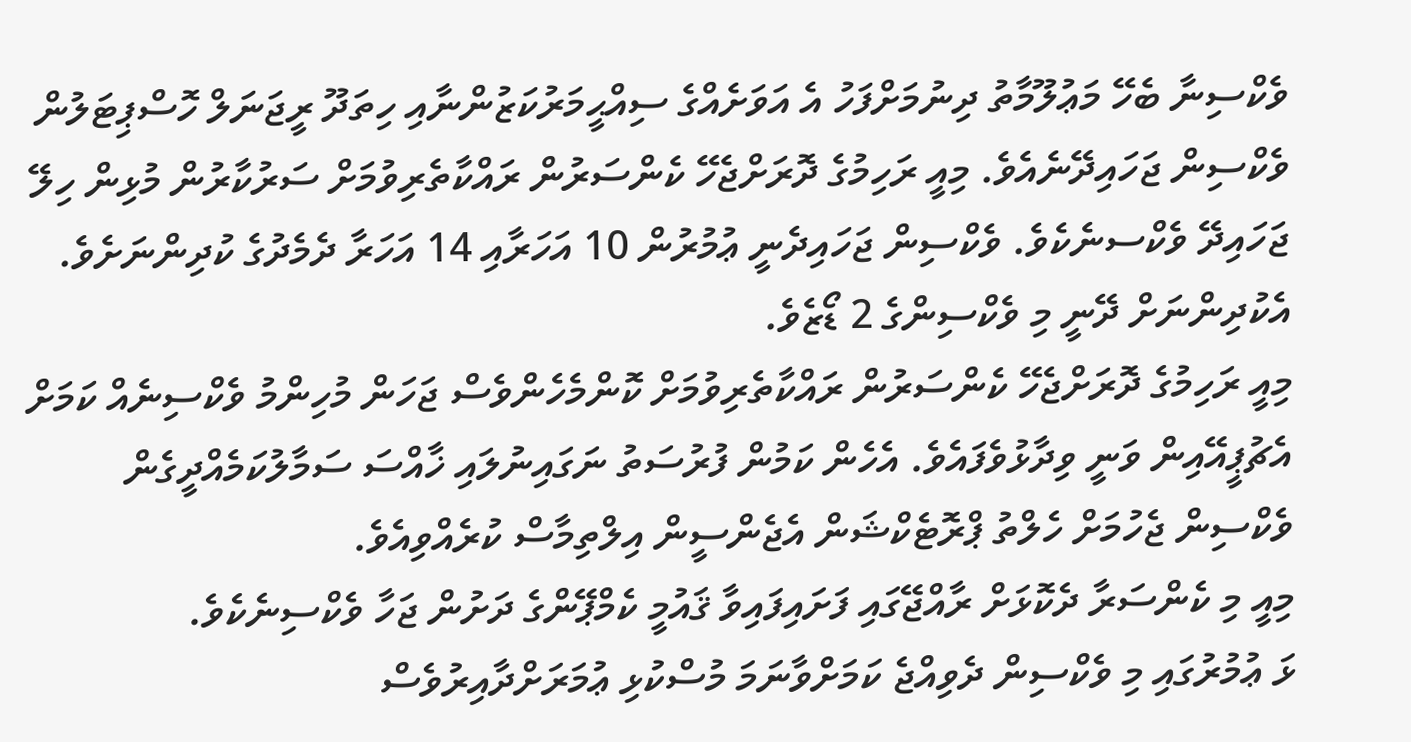ވެކްސިނާ ބެހޭ މަޢުލޫމާތު ދިނުމަށްފަހު އެ އަވަށެއްގެ ސިއްޙީމަރުކަޒުންނާއި ހިތަދޫ ރީޖަނަލް ހޮސްޕިޓަލުން ވެކްސިން ޖަހައިދޭނެއެވެ. މިއީ ރަހިމުގެ ދޮރަށްޖެހޭ ކެންސަރުން ރައްކާތެރިވުމަށް ސަރުކާރުން މުޅިން ހިލޭ ޖަހައިދޭ ވެކްސނެކެވެ. ވެކްސިން ޖަހައިދެނީ ޢުމުރުން 10 އަހަރާއި 14 އަހަރާ ދެމެދުގެ ކުދިންނަށެވެ. އެކުދިންނަށް ދޭނީ މި ވެކްސިންގެ 2 ޑޯޒެވެ.
މިއީ ރަހިމުގެ ދޮރަށްޖެހޭ ކެންސަރުން ރައްކާތެރިވުމަށް ކޮންމެހެންވެސް ޖަހަން މުހިންމު ވެކްސިނެއް ކަމަށް އެޗުޕީއޭއިން ވަނީ ވިދާޅުވެފައެވެ. އެހެން ކަމުން ފުރުސަތު ނަގައިނުލައި ޚާއްސަ ސަމާލުކަމެއްދީގެން ވެކްސިން ޖެހުމަށް ހެލްތު ޕްރޮޓެކްޝަން އެޖެންސީން އިލްތިމާސް ކުރެއްވިއެވެ.
މިއީ މި ކެންސަރާ ދެކޮޅަށް ރާއްޖޭގައި ފަށައިފައިވާ ޤައުމީ ކެމްޕޭންގެ ދަށުން ޖަހާ ވެކްސިނެކެވެ.
ޅަ ޢުމުރުގައި މި ވެކްސިން ދެވިއްޖެ ކަމަށްވާނަމަ މުސްކުޅި ޢުމަރަށްދާއިރުވެސް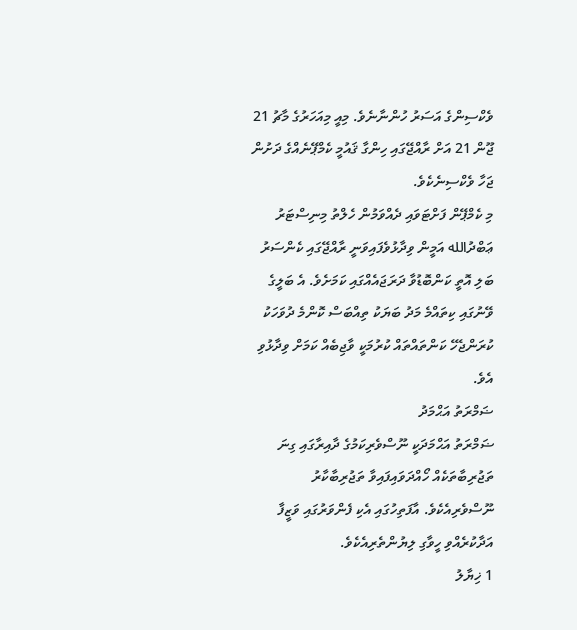ވެކްސިންގެ އަސަރު ހުންނާނެވެ. މިއީ މިއަހަރުގެ މާޗު 21 ޖޫން 21 އަށް ރާއްޖޭގައި ހިންގާ ޤައުމީ ކެމްޕޭނެއްގެ ދަށުން ޖަހާ ވެކްސިނެކެވެ.
މި ކެމްޕޭން ފަށްޓަވައި ދެއްވަމުން ހެލްތު މިނިސްޓަރު ޢަބްދުالله އަމީން ވިދާޅުވެފައިވަނީ ރާއްޖޭގައި ކެންސަރު ބަލި އޮތީ ކަންބޮޑުވާ ދަރަޖައެއްގައި ކަމަށެވެ. އެ ބަލީގެ ވޭނުގައި ކިތައްމެ މަދު ބަޔަކު ތިއްބަސް ކޮންމެ ދުވަހަކު ކުރަންޖެހޭ ކަންތައްތައް ކުރުމަކީ ވާޖިބެއް ކަމަށް ވިދާޅުވި އެވެ.
ޟަމްރަތު އަޙްމަދު
ޟަމްރަތު އަޙްމަދަކީ ނޫސްވެރިކަމުގެ ދާއިރާގައި ގިނަ ތަޖުރިބާތަކެއް ހޯއްދަވައިފައިވާ ތަޖުރިބާކާރު ނޫސްވެރިއެކެވެ. އާފަތިހުގައި އެކި ފެންވަރުގައި ވަޒީފާ އަދާކުރެއްވި ހީވާގި ލިޔުންތެރިއެކެވެ.
1 ޚިޔާލު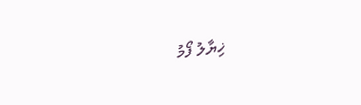ޚިޔާލު ފޯމު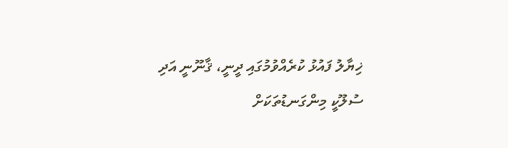ޚިޔާލު ފައުޅު ކުރެއްވުމުގައި ދީނީ، ޤާނޫނީ އަދި ސުލޫކީ މިންގަނޑުތަކަށް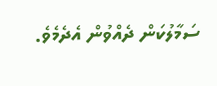ސަމާލުކަން ދެއްވުން އެދެމެވެ.